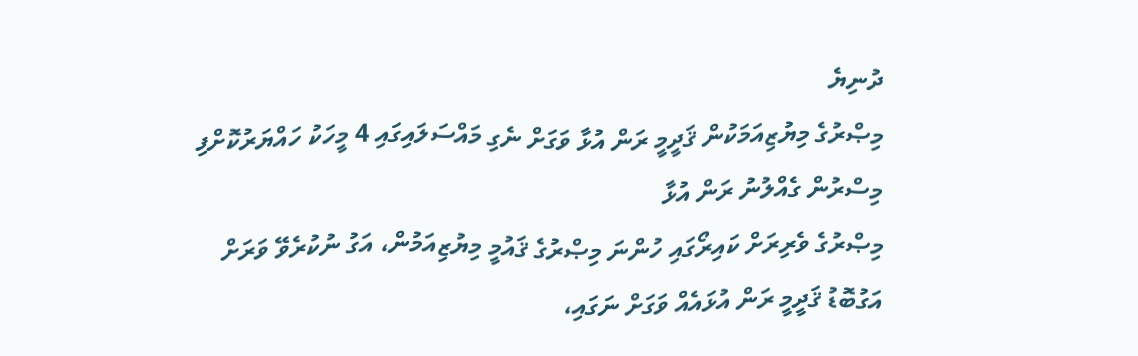ދުނިޔެ
މިޞްރުގެ މިޔުޒިއަމަކުން ޤަދީމީ ރަން އުޅާ ވަގަށް ނެގި މައްސަލައިގައި 4 މީހަކު ހައްޔަރުކޮށްފި
މިސްރުން ގެއްލުނު ރަން އުޅާ
މިޞްރުގެ ވެރިރަށް ކައިރޯގައި ހުންނަ މިޞްރުގެ ޤައުމީ މިޔުޒިއަމުން، އަގު ނުކުރެވޭ ވަރަށް އަގުބޮޑު ޤަދީމީ ރަން އުޅައެއް ވަގަށް ނަގައި،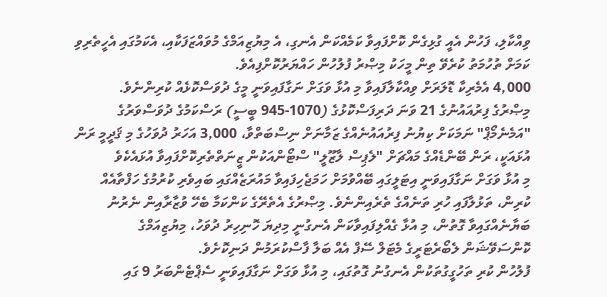ވިއްކާލި، ފަހުން އެއީ ގުޅިގެން ކޮށްފައިވާ ކަމެއްކަން އެނގި، އެ މިޔުޒިއަމްގެ މުވައްޒަފަކާއި، އެކަމުގައި އެހީތެރިވި ކަމަށް ތުހުމަތު ކުރެވޭ ތިން މީހަކު މިޞްރު ފުލުހުން ހައްޔަރުކޮށްފިއެވެ.
4,000 އެމެރިކާ ޑޮލަރަށް ވިއްކާލާފައިވާ މި އުޅާ ވަގަށް ނަގާފައިވަނީ މީގެ ދުވަސްކޮޅެއް ކުރިންނެވެ.
މިޞްރުގެ ފިރުއައުނުގެ 21 ވަނަ ދަރިފަސްކޮޅުގެ (1070-945 ބީސީ) ރަސްކަމުގެ ދުވަސްވަރުގެ "އަމެނެމޯޕް" ނަމަކަށް ކިޔުނު ފިރުއައުނެއްގެ ޒަމާނަށް ނިސްބަތްވާ، 3,000 އަހަރު ދުވަހުގެ މި ޤަދީމީ ރަން އުޅައަކީ، ރަން ބޭންޑެއްގެ މައްޗަށް "ލެޕިސް ލާޒޫލީ" ސްޓޯންއަކުން ޒީނަތްތެރިކޮށްފައިވާ އުޅައެކެވެ
މި އުޅާ ވަގަށް ނަގާފައިވަނީ އިޓަލީގައި ބޭއްވުމަށް ހަމަޖެހިފައިވާ މައުރަޒެއްގައި ބައިވެރި ކުރުމުގެ ހަފްތާއެއް ކުރިން، ތަޅުލާފައި ހުރި ތަނެއްގެ ތެރެއިންނެވެ. މިޞްރުގެ އެތެރޭގެ ކަންކަމާ ބެހޭ ވުޒާރާއިން ނެރުނު ބަޔާނެއްގައިވާ ގޮތުން، މި އުޅާ ގެއްލިފައިވާކަން އެނގުނީ މިދިޔަ ހޮނިހިރު ދުވަހު، މިޔުޒިއަމްގެ ކޮންސަވޭޝަން ލެބޯރެޓަރީގެ މެޓަލް ސޭފް އެއް ބަލާ ފާސްކުރަމުން ދަނިކޮށެވެ.
ފުލުހުން ކުރި ތަހުގީގުތަކުން އެނގުނު ގޮތުގައި، މި އުޅާ ވަގަށް ނަގާފައިވަނީ ސެޕްޓެންބަރު 9 ގައި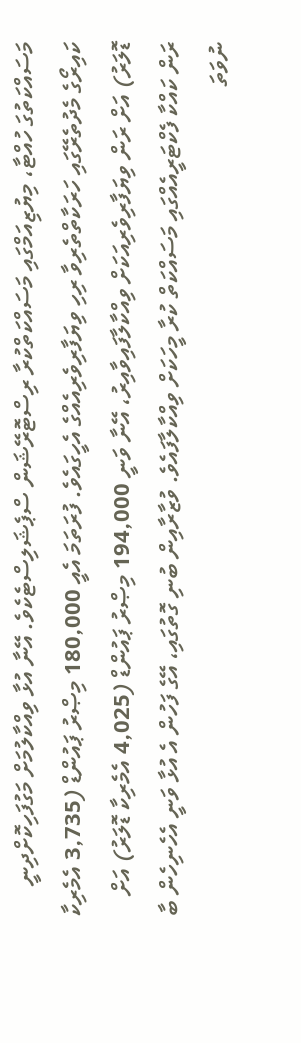މަސައްކަތުގަ ހުއްޓާ، މިޔުޒިއަމްގައި މަސައްކަތްކުރާ ރިސްޓޮރޭޝަން ސްޕެޝަލިސްޓެކެވެ. އޭނާ އުޅާ ވިއްކާލުމަށް މަގުފަހިކޮށްދިނީ ކައިރޯގެ މެދުތެރޭގައި ހަރަކާތްތެރިވާ ރިހި ވިޔަފާރިވެރިއެއްގެ އެހީގައެވެ. ފުރަތަމަ އެއީ 180,000 މިޞްރު ޕައުންޑް (3,735 އެމެރިކާ ޑޮލަރު) އަށް ރަން ވިޔަފާރިވެރިއަކަށް ވިއްކާލާފައިވާއިރު، އޭނާ ވަނީ 194,000 މިޞްރު ޕައުންޑް (4,025 އެމެރިކާ ޑޮލަރު) އަށް ރަން ކައްކާ ފެކްޓަރީއެއްގައި މަސައްކަތް ކުރާ މީހަކަށް ވިއްކާލާފައެވެ. ވުޒާރާއިން ބުނި ގޮތުގައި، އޭގެ ފަހުން އެ އުޅާ ވަނީ އެހެނިހެން ބާ ނުވަތަ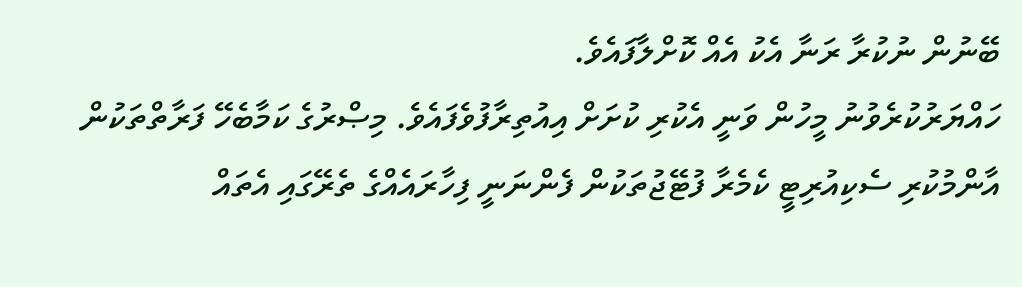ބޭނުން ނުކުރާ ރަނާ އެކު އެއް ކޮށްލާފައެވެ.
ހައްޔަރުކުރެވުނު މީހުން ވަނީ އެކުރި ކުށަށް އިއުތިރާފުވެފައެވެ. މިޞްރުގެ ކަމާބެހޭ ފަރާތްތަކުން އާންމުކުރި ސެކިއުރިޓީ ކެމެރާ ފުޓޭޖުތަކުން ފެންނަނީ ފިހާރައެއްގެ ތެރޭގައި އެތައް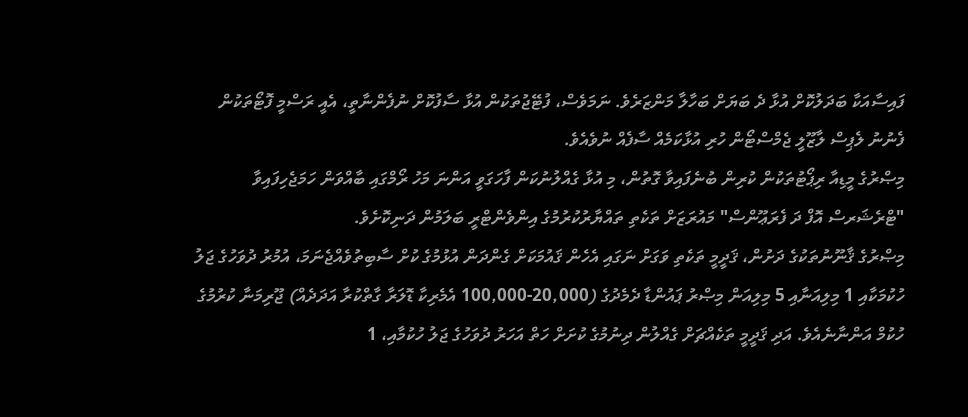ފައިސާއަކާ ބަދަލުކޮށް އުޅާ ދެ ބަޔަށް ބަހާލާ މަންޒަރެވެ. ނަމަވެސް، ފުޓޭޖުތަކުން އުޅާ ސާފުކޮށް ނުފެންނާތީ، އެއީ ރަސްމީ ފޮޓޯތަކުން ފެނުނު ލެޕިސް ލާޒޫލީ ޖެމްސްޓޯން ހުރި އުޅާކަމެއް ސާފެއް ނުވެއެވެ.
މިޞްރުގެ މީޑިއާ ރިޕޯޓުތަކުން ކުރިން ބުނެފައިވާ ގޮތުން، މި އުޅާ ގެއްލުނުކަން ފާހަގަވީ އަންނަ މަހު ރޯމްގައި ބާއްވަން ހަމަޖެހިފައިވާ "ޓްރެޝަރސް އޮފް ދަ ފެރަޢޫންސް" މައުރަޒަށް ތަކެތި ތައްޔާރުކުރުމުގެ އިންވެންޓްރީ ބަލަމުން ދަނިކޮށެވެ.
މިޞްރުގެ ޤާނޫނުތަކުގެ ދަށުން، ޤަދީމީ ތަކެތި ވަގަށް ނަގައި އެހެން ޤައުމަކަށް ގެންދަން އުޅުމުގެ ކުށް ސާބިތުވެއްޖެނަމަ، އުމުރު ދުވަހުގެ ޖަލު ހުކުމަކާއި 1 މިލިއަނާއި 5 މިލިއަން މިޞްރު ޕައުންޑާ ދެމެދުގެ (20,000-100,000 އެމެރިކާ ޑޮލަރާ ގާތްކުރާ އަދަދެއް) ޖޫރިމަނާ ކުރުމުގެ ހުކުމް އަންނާނެއެވެ. އަދި ޤަދީމީ ތަކެއްޗަށް ގެއްލުން ދިނުމުގެ ކުށަށް ހަތް އަހަރު ދުވަހުގެ ޖަލު ހުކުމާއި، 1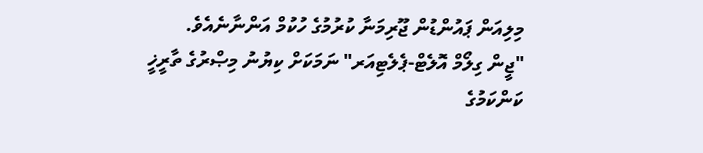މިލިއަން ޕައުންޑުން ޖޫރިމަނާ ކުރުމުގެ ހުކުމް އަންނާނެއެވެ.
"ޖީން ގިލޯމް އޮލެޓް-ޕެލެޓިއަރ" ނަމަކަށް ކިޔުނު މިޞްރުގެ ތާރީޚީ ކަންކަމުގެ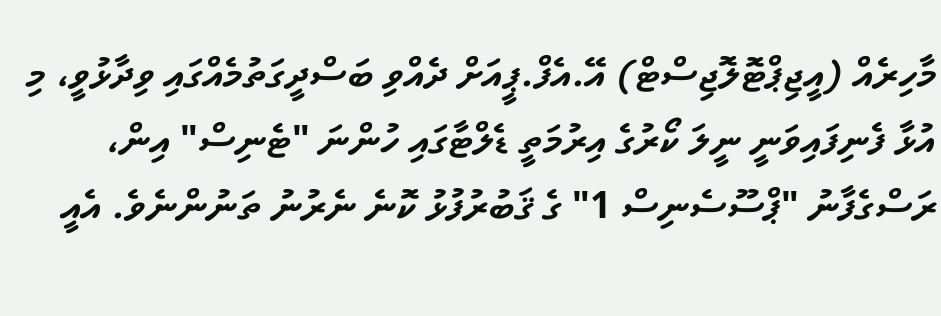މާހިރެއް (އީޖިޕްޓޮލޮޖިސްޓް) އޭ.އެފް.ޕީއަށް ދެއްވި ބަސްދީގަތުމެއްގައި ވިދާޅުވީ، މި އުޅާ ފެނިފައިވަނީ ނީލަ ކޯރުގެ އިރުމަތީ ޑެލްޓާގައި ހުންނަ "ޓެނިސް" އިން، ރަސްގެފާނު "ޕްސޫސެނިސް 1" ގެ ޤަބުރުފުޅު ކޮނެ ނެރުނު ތަނުންނެވެ. އެއީ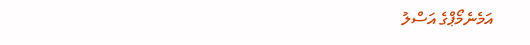އަމެނެމޯޕްގެ އަސްލު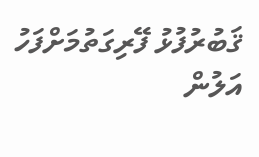ޤަބުރުފުޅު ފޭރިގަތުމަށްފަހު އަލުން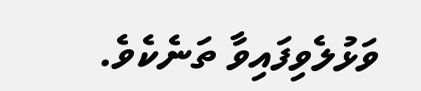ވަޅުލެވިފައިވާ ތަނެކެވެ.